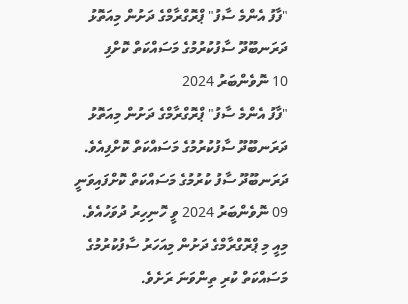"ފާފު އެންމެ ސާފު" ޕްރޮގްރާމްގެ ދަށުން މިއަތޮޅު ދަރަނބޫދޫ ސާފުކުރުމުގެ މަސައްކަތް ކޮށްފި
10 ނޮވެންބަރު 2024
"ފާފު އެންމެ ސާފު" ޕްރޮގްރާމްގެ ދަށުން މިއަތޮޅު ދަރަނބޫދޫ ސާފުކުރުމުގެ މަސައްކަތް ކޮށްފިއެވެ.
ދަރަނބޫދޫ ސާފު ކުރުމުގެ މަސައްކަތް ކޮށްފައިވަނީ 09 ނޮވެންބަރު 2024 ވީ ހޮނިހިރު ދުވަހުއެވެ. މިއީ މި ޕްރޮގްރާމްގެ ދަށުން މިއަހަރު ސާފުކުރުމުގެ މަސައްކަތް ކުރި ތިންވަނަ ރަށެވެ.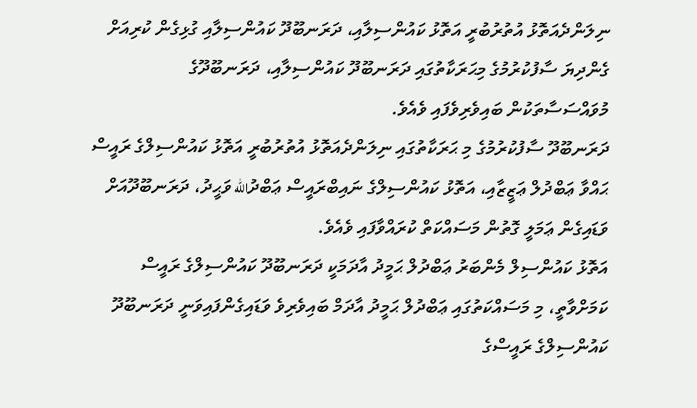ނިލަންދެއަތޮޅު އުތުރުބުރީ އަތޮޅު ކައުންސިލާއި، ދަރަނބޫދޫ ކައުންސިލާއި ގުޅިގެން ކުރިއަށް ގެންދިޔަ ސާފުކުރުމުގެ މިޙަރަކާތުގައި ދަރަނބޫދޫ ކައުންސިލާއި، ދަރަނބޫދޫގެ މުވައްސަސާތަކުން ބައިވެރިވެފައި ވެއެވެ.
ދަރަނބޫދޫ ސާފުކުރުމުގެ މި ޙަރަކާތުގައި ނިލަންދެއަތޮޅު އުތުރުބުރީ އަތޮޅު ކައުންސިލްގެ ރައީސް ޙައްވާ ޢަބްދުލް ޢަޒީޒާއި، އަތޮޅު ކައުންސިލްގެ ނައިބްރައީސް ޢަބްދުالله ވަޙީދު، ދަރަނބޫދޫއަށް ވަޑައިގެން ޢަމަލީ ގޮތުން މަސައްކަތް ކުރައްވާފައި ވެއެވެ.
އަތޮޅު ކައުންސިލް މެންބަރު ޢަބްދުލް ޙަމީދު އާދަމަކީ ދަރަނބޫދޫ ކައުންސިލްގެ ރައީސް ކަމަށްވާތީ، މި މަސައްކަތުގައި ޢަބްދުލް ޙަމީދު އާދަމް ބައިވެރިވެ ވަޑައިގެންފައިވަނީ ދަރަނބޫދޫ ކައުންސިލްގެ ރައީސްގެ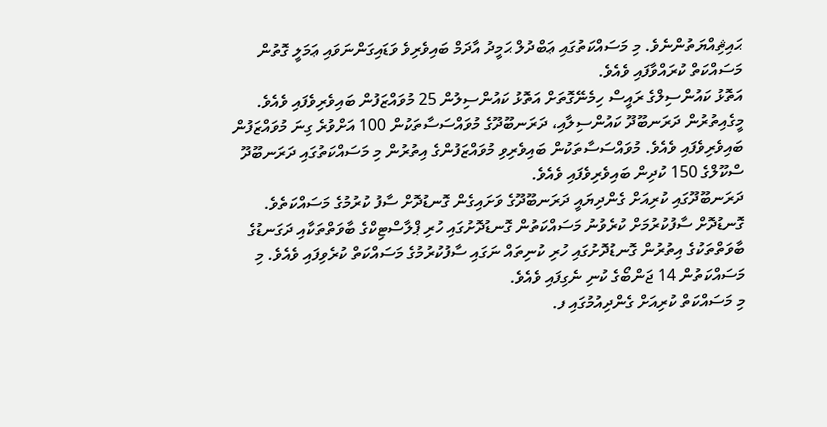ޙައިޘިއްޔަތުންނެވެ. މި މަސައްކަތުގައި ޢަބްދުލް ޙަމީދު އާދަމް ބައިވެރިވެ ވަޑައިގަންނަވައި ޢަމަލީ ގޮތުން މަސައްކަތް ކުރައްވާފައި ވެއެވެ.
އަތޮޅު ކައުންސިލްގެ ރައީސް ހިމެނޭގޮތަށް އަތޮޅު ކައުންސިލުން 25 މުވައްޒަފުން ބައިވެރިވެފައި ވެއެވެ. މީގެއިތުރުން ދަރަނބޫދޫ ކައުންސިލާއި، ދަރަނބޫދޫގެ މުވައްސަސާތަކުން 100 އަށްވުރެ ގިނަ މުވައްޒަފުން ބައިވެރިވެފައި ވެއެވެ. މުވައްސަސާތަކުން ބައިވެރިވި މުވައްޒަފުންގެ އިތުރުން މި މަސައްކަތުގައި ދަރަނބޫދޫ ސްކޫލްގެ 150 ކުދިން ބައިވެރިވެފައި ވެއެވެ.
ދަރަނބޫދޫގައި ކުރިއަށް ގެންދިޔައީ ދަރަނބޫދޫގެ ވަށައިގެން ގޮނޑުދޮށް ސާފު ކުރުމުގެ މަސައްކަތެވެ. ގޮނޑުދޮށް ސާފުކުރުމަށް ކުރެވުނު މަސައްކަތުން ގޮނޑުދޮށުގައި ހުރި ޕްލާސްޓިކްގެ ބާވަތްތަކާއި ދަގަނޑުގެ ބާވަތްތަކުގެ އިތުރުން ގޮނޑުދޮށުގައި ހުރި ކުނިތައް ނަގައި ސާފުކުރުމުގެ މަސައްކަތް ކުރެވިފައި ވެއެވެ. މި މަސައްކަތުން 14 ޖަންބޯގެ ކުނި ނެގިފައި ވެއެވެ.
މި މަސައްކަތް ކުރިއަށް ގެންދިއުމުގައި ފ.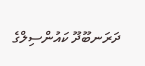ދަރަނބޫދޫ ކައުންސިލްގެ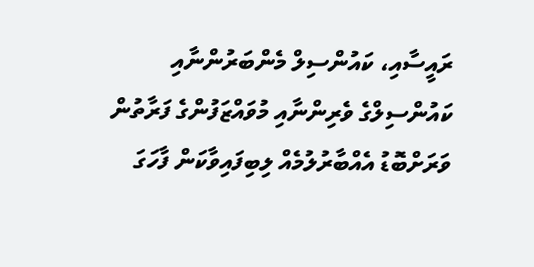ރައީސާއި، ކައުންސިލް މެންބަރުންނާއި ކައުންސިލްގެ ވެރިންނާއި މުވައްޒަފުންގެ ފަރާތުން ވަރަށްބޮޑު އެއްބާރުލުމެއް ލިބިފައިވާކަން ފާހަގަ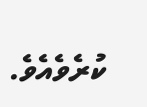ކުރެވެއެވެ.